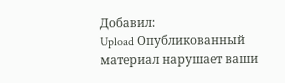Добавил:
Upload Опубликованный материал нарушает ваши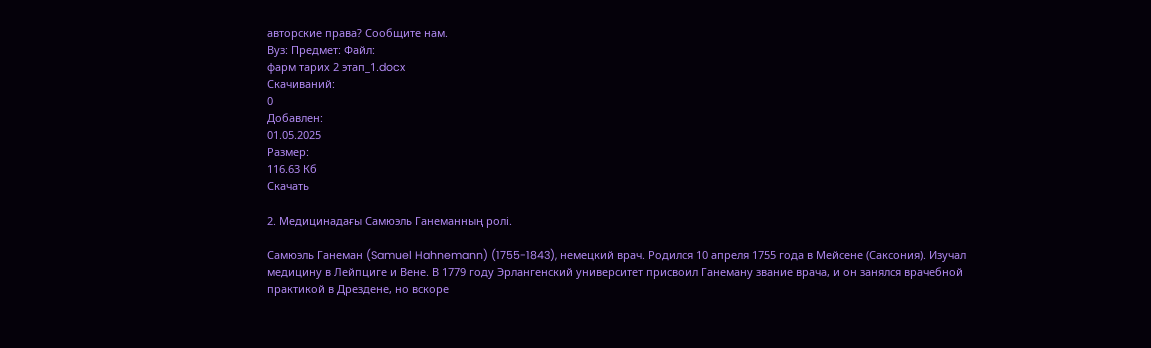авторские права? Сообщите нам.
Вуз: Предмет: Файл:
фарм тарих 2 этап_1.docx
Скачиваний:
0
Добавлен:
01.05.2025
Размер:
116.63 Кб
Скачать

2. Медицинадағы Самюэль Ганеманның ролі.

Самюэль Ганеман (Samuel Hahnemann) (1755-1843), немецкий врач. Родился 10 апреля 1755 года в Мейсене (Саксония). Изучал медицину в Лейпциге и Вене. В 1779 году Эрлангенский университет присвоил Ганеману звание врача, и он занялся врачебной практикой в Дрездене, но вскоре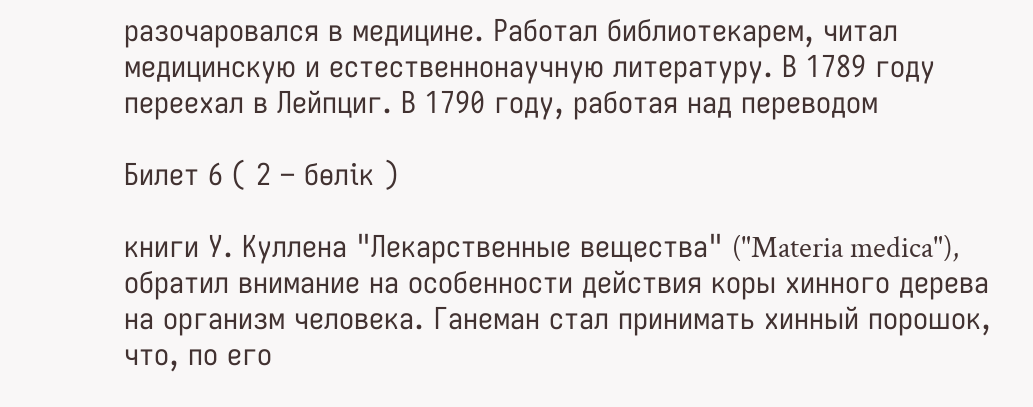разочаровался в медицине. Работал библиотекарем, читал медицинскую и естественнонаучную литературу. В 1789 году переехал в Лейпциг. В 1790 году, работая над переводом

Билет 6 ( 2 – бөлік )

книги У. Куллена "Лекарственные вещества" ("Materia medica"), обратил внимание на особенности действия коры хинного дерева на организм человека. Ганеман стал принимать хинный порошок, что, по его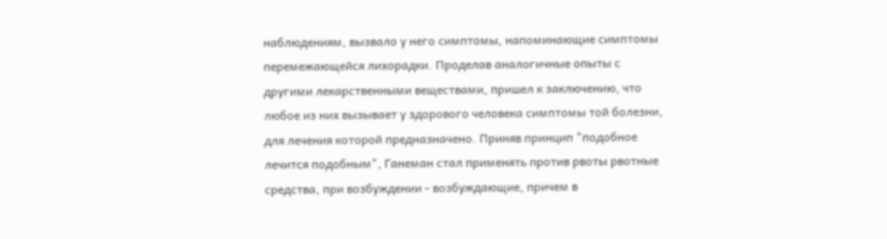наблюдениям, вызвало у него симптомы, напоминающие симптомы перемежающейся лихорадки. Проделав аналогичные опыты с другими лекарственными веществами, пришел к заключению, что любое из них вызывает у здорового человека симптомы той болезни, для лечения которой предназначено. Приняв принцип "подобное лечится подобным", Ганеман стал применять против рвоты рвотные средства, при возбуждении - возбуждающие, причем в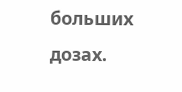больших дозах.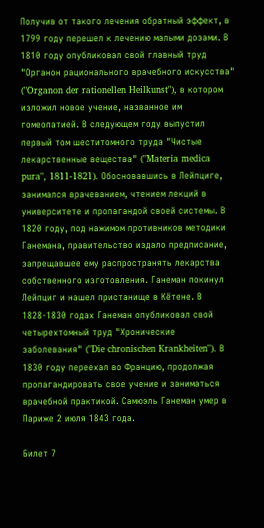Получив от такого лечения обратный эффект, в 1799 году перешел к лечению малыми дозами. В 1810 году опубликовал свой главный труд "Органон рационального врачебного искусства" ("Organon der rationellen Heilkunst"), в котором изложил новое учение, названное им гомеопатией. В следующем году выпустил первый том шеститомного труда "Чистые лекарственные вещества" ("Materia medica pura", 1811-1821). Обосновавшись в Лейпциге, занимался врачеванием, чтением лекций в университете и пропагандой своей системы. В 1820 году, под нажимом противников методики Ганемана, правительство издало предписание, запрещавшее ему распространять лекарства собственного изготовления. Ганеман покинул Лейпциг и нашел пристанище в Кётене. В 1828-1830 годах Ганеман опубликовал свой четырехтомный труд "Хронические заболевания" ("Die chronischen Krankheiten"). В 1830 году переехал во Францию, продолжая пропагандировать свое учение и заниматься врачебной практикой. Самюэль Ганеман умер в Париже 2 июля 1843 года.

Билет 7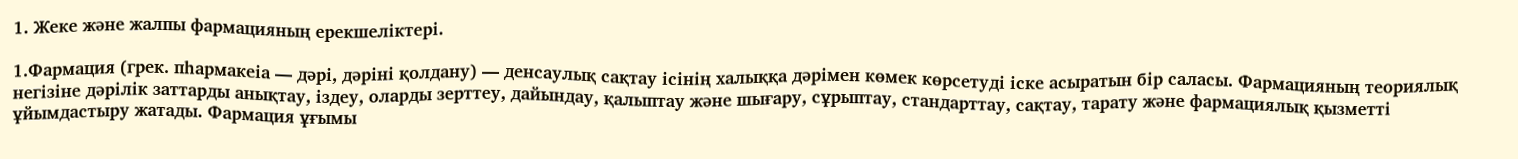1. Жеке және жалпы фармацияның ерекшеліктері.

1.Фармация (грек. пһармакеіа — дәрі, дәріні қолдану) — денсаулық сақтау ісінің халыққа дәрімен көмек көрсетуді іске асыратын бір саласы. Фармацияның теориялық негізіне дәрілік заттарды анықтау, іздеу, оларды зерттеу, дайындау, қалыптау және шығару, сұрыптау, стандарттау, сақтау, тарату және фармациялық қызметті ұйымдастыру жатады. Фармация ұғымы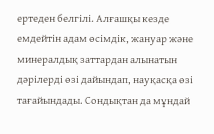ертеден белгілі. Алғашқы кезде емдейтін адам өсімдік, жануар және минералдық заттардан алынатын дәрілерді өзі дайындап, науқасқа өзі тағайындады. Сондықтан да мұндай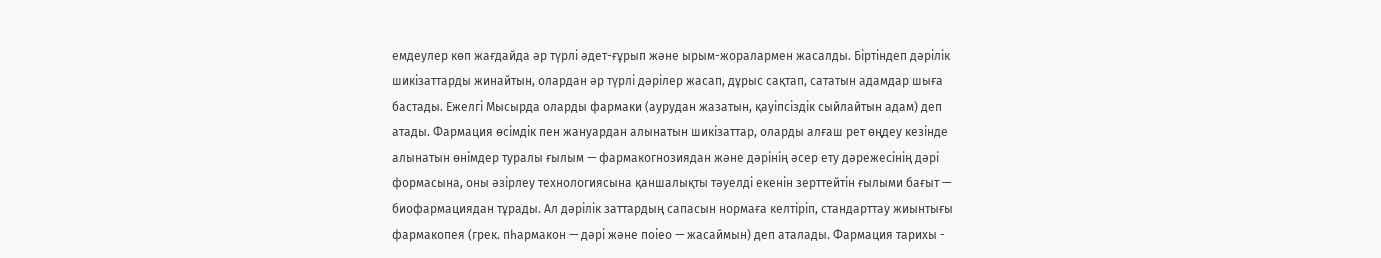емдеулер көп жағдайда әр түрлі әдет-ғұрып және ырым-жоралармен жасалды. Біртіндеп дәрілік шикізаттарды жинайтын, олардан әр түрлі дәрілер жасап, дұрыс сақтап, сататын адамдар шыға бастады. Ежелгі Мысырда оларды фармаки (аурудан жазатын, қауіпсіздік сыйлайтын адам) деп атады. Фармация өсімдік пен жануардан алынатын шикізаттар, оларды алғаш рет өңдеу кезінде алынатын өнімдер туралы ғылым — фармакогнозиядан және дәрінің әсер ету дәрежесінің дәрі формасына, оны әзірлеу технологиясына қаншалықты тәуелді екенін зерттейтін ғылыми бағыт — биофармациядан тұрады. Ал дәрілік заттардың сапасын нормаға келтіріп, стандарттау жиынтығы фармакопея (грек. пһармакон — дәрі және поіео — жасаймын) деп аталады. Фармация тарихы -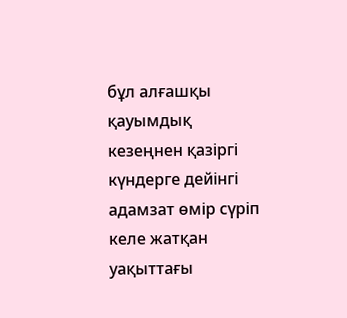бұл алғашқы қауымдық кезеңнен қазіргі күндерге дейінгі адамзат өмір сүріп келе жатқан уақыттағы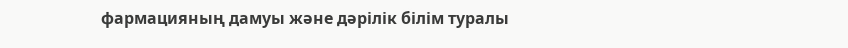фармацияның дамуы және дәрілік білім туралы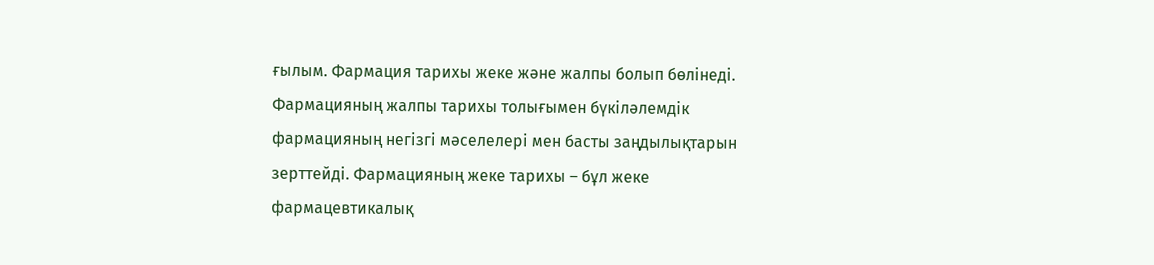ғылым. Фармация тарихы жеке және жалпы болып бөлінеді. Фармацияның жалпы тарихы толығымен бүкіләлемдік фармацияның негізгі мәселелері мен басты заңдылықтарын зерттейді. Фармацияның жеке тарихы – бұл жеке фармацевтикалық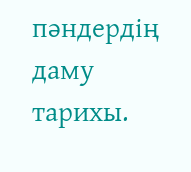пәндердің даму тарихы.